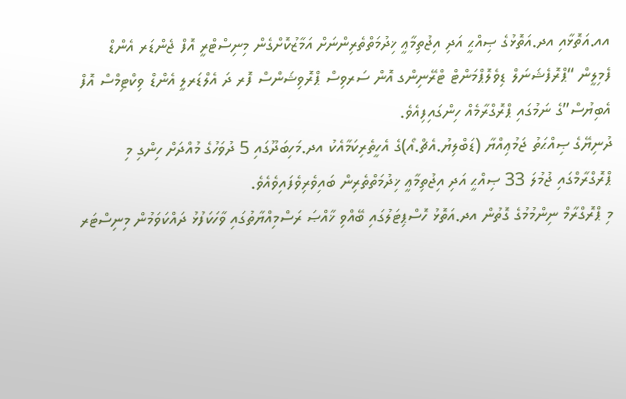އއ.އަތޮޅާއި އދ.އަތޮޅުގެ ޞިއްޙީ އަދި އިޖުތިމާޢީ ޚިދުމަތްތެރިންނަށް އަމާޒުކޮށްގެން މިނިސްޓްރީ އޮފް ޖެންޑަރ އެންޑް ފެމިލީން “ޕްރޮފެޝަނަލް ޑިވެލޮޕްމަންޓް ޓްރޭނިންގ އޮން ސަރވިސް ޕްރޮވިޝަންސް ފޮރ ދަ އެލްޑަރލީ އެންޑް ވިކްޓިމްސް އޮފް އެބިޔުސް”ގެ ނަމުގައި ޕްރޮގްރާމެއް ހިންގައިފިއެވެ.
ދުނިޔޭގެ ޞިއްޙަތު ޖަމުޢިއްޔާ (ޑަބްލިޔު.އެޗް.އޯ)ގެ އެހީތެރިކަމާއެކު އދ.މަހިބަދޫގައި 5 ދުވަހުގެ މުއްދަށް ހިންގި މި ޕްރޮގްރާމްގައި ޖުމުލަ 33 ޞިއްޙީ އަދި އިޖުތިމާޢީ ޚިދުމަތްތެރިން ބައިވެރިވެފައިވެއެވެ.
މި ޕްރޮގްރާމް ނިންމުމުގެ ގޮތުން އދ.އަތޮޅު ހޮސްޕިޓަލުގައި ބޭއްވި ޚާއްޞަ ރަސްމިއްޔާތުގައި ވާހަކަފުޅު ދައްކަވަމުން މިނިސްޓަރ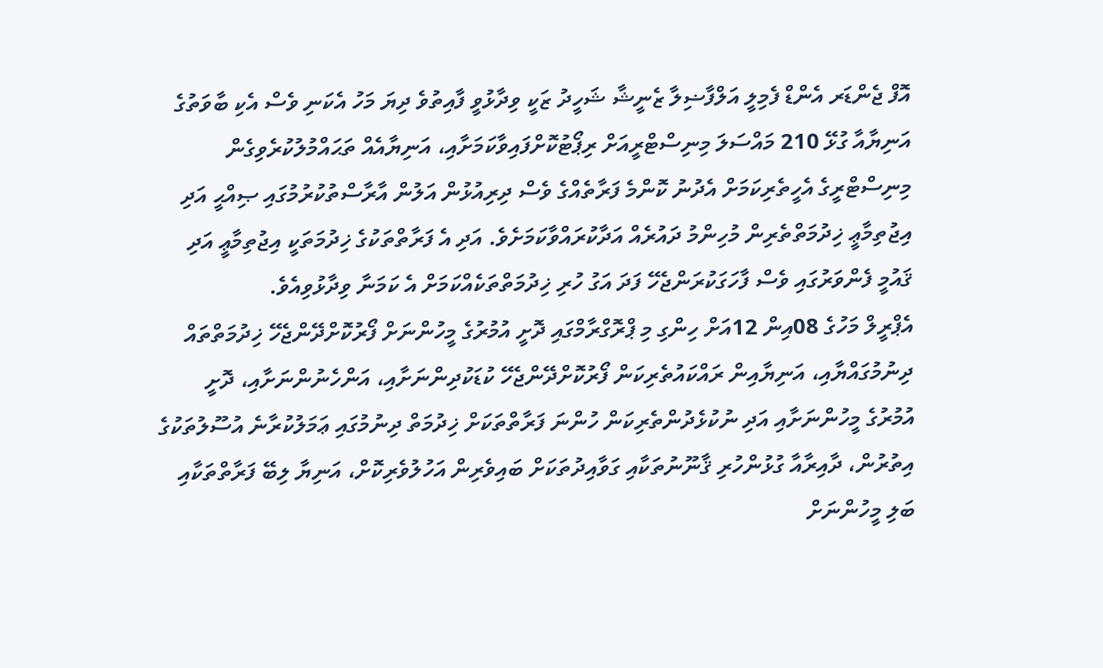އޮފް ޖެންޑަރ އެންޑް ފެމިލީ އަލްފާޟިލާ ޒެނީޝާ ޝަހީދު ޒަކީ ވިދާޅުވީ ފާއިތުވެ ދިޔަ މަހު އެކަނި ވެސް އެކި ބާވަތުގެ އަނިޔާއާ ގުޅޭ 210 މައްސަލަ މިނިސްޓްރީއަށް ރިޕޯޓުކޮށްފައިވާކަމަށާއި، އަނިޔާއެއް ތަޙައްމުލުކުރެވިގެން މިނިސްޓްރީގެ އެހީތެރިކަމަށް އެދުނު ކޮންމެ ފަރާތެއްގެ ވެސް ދިރިއުޅުން އަލުން އާރާސްތުކުރުމުގައި ޞިއްޙީ އަދި އިޖުތިމާޢީ ޚިދުމަތްތެރިން މުހިންމު ދައުރެއް އަދާކުރައްވާކަމަށެވެ. އަދި އެ ފަރާތްތަކުގެ ޚިދުމަތަކީ އިޖުތިމާޢީ އަދި ޤައުމީ ފެންވަރުގައި ވެސް ފާހަގަކުރަންޖެހޭ ފަދަ އަގު ހުރި ޚިދުމަތްތަކެއްކަމަށް އެ ކަމަނާ ވިދާޅުވިއެވެ.
އެޕްރީލް މަހުގެ 08އިން 12އަށް ހިންގި މި ޕްރޮގްރާމްގައި ދޮށީ އުމުރުގެ މީހުންނަށް ފޯރުކޮށްދޭންޖެހޭ ޚިދުމަތްތައް ދިނުމުގައްޔާއި، އަނިޔާއިން ރައްކައުތެރިކަން ފޯރުކޮށްދޭންޖެހޭ ކުޑަކުދިންނަށާއި، އަންހެނުންނަށާއި، ދޮށީ އުމުރުގެ މީހުންނަށާއި އަދި ނުކުޅެދުންތެރިކަން ހުންނަ ފަރާތްތަކަށް ޚިދުމަތް ދިނުމުގައި ޢަމަލުކުރާނެ އުސޫލުތަކުގެ އިތުރުން، ދާއިރާއާ ގުޅުންހުރި ޤާނޫނުތަކާއި ގަވާއިދުތަކަށް ބައިވެރިން އަހުލުވެރިކޮށް، އަނިޔާ ލިބޭ ފަރާތްތަކާއި ބަލި މީހުންނަށް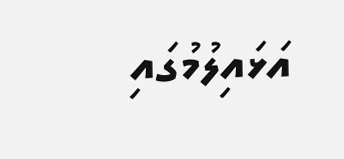އަޅައިލުމުގައި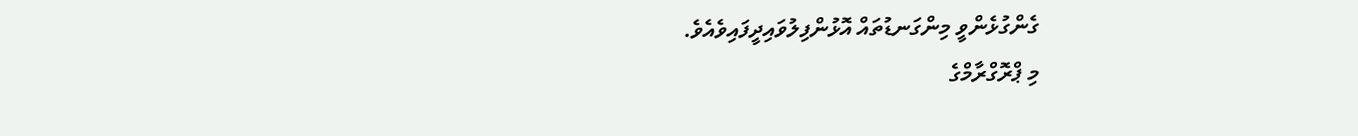ގެންގުޅެންވީ މިންގަނޑުތައް އޮޅުންފިލުވައިދީފައިވެއެވެ.
މި ޕްރޮގްރާމްގެ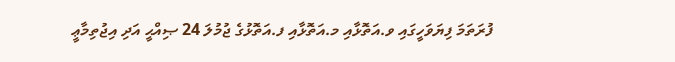ފުރަތަމަ ފިޔަވަހީގައި ވ.އަތޮޅާއި މ.އަތޮޅާއި ފ.އަތޮޅުގެ ޖުމުލަ 24 ޞިއްޙީ އަދި އިޖުތިމާޢީ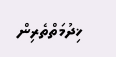ޚިދުމަތްތެރިން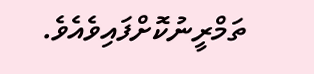ތަމްރީނުކޮށްފައިވެއެވެ.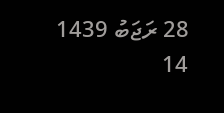28 ރަޖަބު 1439
14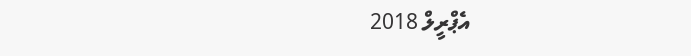އެޕްރީލް 2018